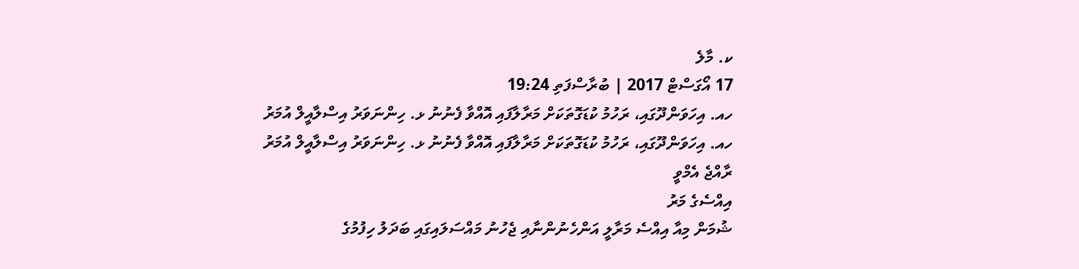ކ. މާލެ
17 އޯގަސްޓް 2017 | ބުރާސްފަތި 19:24
ހއ. އިހަވަންދޫގައި، ރަހުމު ކުޑަގޮތަކަށް މަރާލާފައި އޮއްވާ ފެނުނު ޅ. ހިންނަވަރު އިސްލާއީލް އުމަރު
ހއ. އިހަވަންދޫގައި، ރަހުމު ކުޑަގޮތަކަށް މަރާލާފައި އޮއްވާ ފެނުނު ޅ. ހިންނަވަރު އިސްލާއީލް އުމަރު
ރާއްޖެ އެމްވީ
އިއްސެގެ މަރު
ޝުމަން މިއާ އިއްސެ މަރާލީ އަންހެނުންނާއި ޖެހުނު މައްސަލައިގައި ބަދަލު ހިފުމުގެ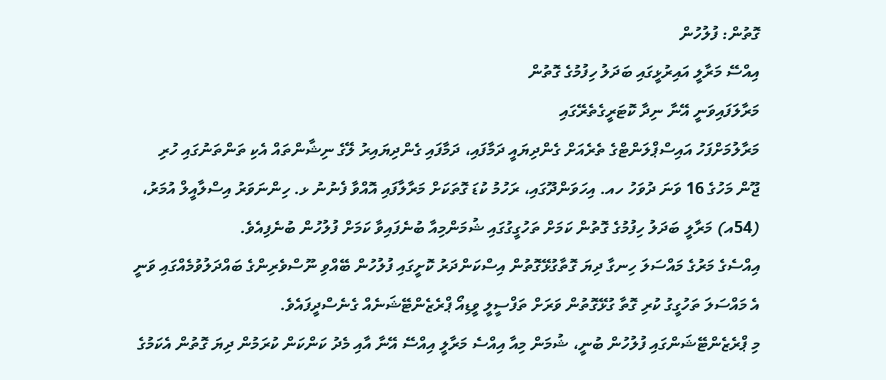ގޮތުން: ފުލުހުން
އިއްސޭ މަރާލީ އައިރުޅީގައި ބަދަލު ހިފުމުގެ ގޮތުން
މަރާލަފައިވަނީ އޭނާ ނިދާ ކޮޓަރީގެތެރޭގައި
މަރާލުމަށްފަހު އައިސްޕްލަންޓްގެ ތެރެއަށް ގެންދިޔައީ ދަމާފައި، ދަމާފައި ގެންދިޔައިރު ލޭގެ ނިޝާންތައް އެކި ތަންތަނުގައި ހުރި
ޖޫން މަހުގެ 16 ވަނަ ދުވަހު ހއ. އިހަވަންދޫގައި، ރަހުމު ކުޑަ ގޮތަކަށް މަރާލާފައި އޮއްވާ ފެނުނު ޅ. ހިންނަވަރު އިސްލާއީލް އުމަރު، (54އ) މަރާލީ ބަދަލު ހިފުމުގެ ގޮތުން ކަމަށް ތަހުގީގުގައި ޝުމަންމިއާ ބުނެފައިވާ ކަމަށް ފުލުހުން ބުނެފިއެވެ.
އިއްސެގެ މަރުގެ މައްސަލަ ހިނގާ ދިޔަ ގޮތާގުޅޭގޮތުން އިސްކަންދަރު ކޮށީގައި ފުލުހުން ބޭއްވި ނޫސްވެރިންގެ ބައްދަލުވުމެއްގައި ވަނީ އެ މައްސަލަ ތަހުގީގު ކުރި ގޮތާ ގުޅޭގޮތުން ވަރަށް ތަފްސީލީ ވީޑިއޯ ޕްރެޒެންޓޭޝަނެއް ގެނެސްދީފައެވެ.
މި ޕްރެޒެންޓޭޝަންގައި ފުލުހުން ބުނީ، ޝުމަން މިއާ އިއްސެ މަރާލީ އިއްސޭ އޭނާ އާއި މެދު ކަންކަން ކުރަމުން ދިޔަ ގޮތުން އެކަމުގެ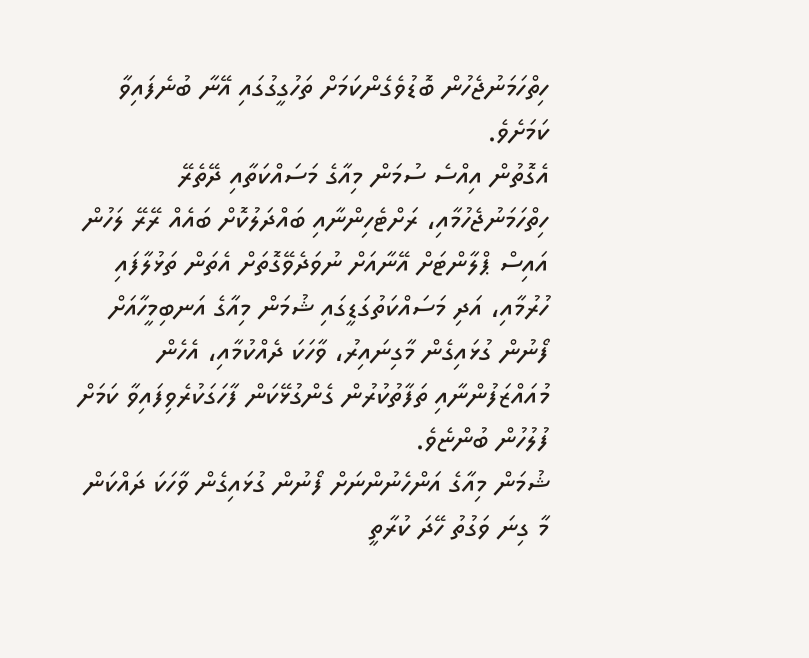ހިތްހަމަނުޖެހުން ބޮޑުވެގެންކަމަށް ތަހުގީގުގައި އޭނާ ބުނެފައިވާ ކަމަށެވެ.
އެގޮތުން އިއްސެ ސުމަން މިއާގެ މަސައްކަތާއި ދޭތެރޭ ހިތްހަމަނުޖެހުމާއި، ރަށްޓެހިންނާއި ބައްދަލުކޮށް ބައެއް ރޭރޭ ލަހުން އައިސް ޕްލާންޓަށް އޭނާއަށް ނުވަދެވޭގޮތަށް އެތަން ތަޅުލާފައި ހުރުމާއި، އަދި މަސައްކަތުގަޑީގައި ޝުމަން މިއާގެ އަނބިމީހާއަށް ފޯނުން ގުޅައިގެން މާގިނައިރު، ވާހަކަ ދެއްކުމާއި، އެހެން މުއައްޒަފުންނާއި ތަފާތުކުރުން ގެންގުޅޭކަން ފާހަގަކުރެވިފައިވާ ކަމަށް ފުލުހުން ބުންޏެވެ.
ޝުމަން މިއާގެ އަންހެނުންނަށް ފޯނުން ގުޅައިގެން ވާހަކަ ދައްކަން މާ ގިނަ ވަގުތު ހޭދަ ކުރާތީ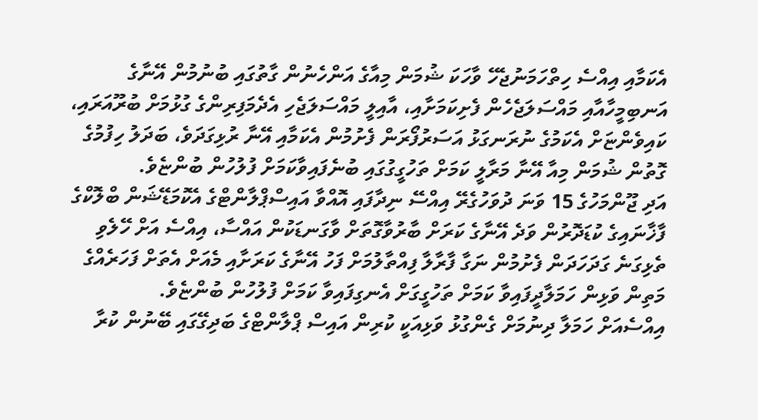އެކަމާއި އިއްސެ ހިތްހަމަނުޖެހޭ ވާހަކަ ޝުމަން މިއާގެ އަންހެނުން ގާތުގައި ބުނުމުން އޭނާގެ އަނބިމީހާއާއި މައްސަލަޖެހެން ފެށިކަމަށާއި، އާއިލީ މައްސަލަޖެހި އެދެމަފިރިންގެ ގުޅުމަށް ބުރޫއަރައި، ކައިވެންޏަށް އެކަމުގެ ނުރަނގަޅު އަސަރުފޯރަން ފެށުމުން އެކަމާއި އޭނާ ރުޅިގަދަވެ، ބަދަލު ހިފުމުގެ ގޮތުން ޝުމަން މިއާ އޭނާ މަރާލީ ކަމަށް ތަހުގީގުގައި ބުނެފައިވާކަމަށް ފުލުހުން ބުންޏެވެ.
އަދި ޖޫންމަހުގެ 15 ވަނަ ދުވަހުގެރޭ އިއްސޭ ނިދާފައި އޮއްވާ އައިސްޕްލާންޓްގެ އެކޮމަޑޭޝަން ބްލޮކްގެ ފާޚާނައިގެ ކުޑަދޮރުން ވަދެ އޭނާގެ ކަރަށް ބާރުވާގޮތަށް ވާގަނޑަކުން އައްސާ، އިއްސެ އަށް ހޭލެވި ތެޅިގަނެ ގަދަހަދަން ފެށުމުން ނަގާ ފާރާލާ ފިއްތާލުމަށް ފަހު އޭނާގެ ކަރަށާއި މެއަށް އެތަށް ފަހަރެއްގެ މަތިން ވަޅިން ހަމަލާދީފައިވާ ކަމަށް ތަހުގީގަށް އެނގިފައިވާ ކަމަށް ފުލުހުން ބުންޏެވެ.
އިއްސެއަށް ހަމަލާ ދިނުމަށް ގެންގުޅު ވަޅިއަކީ ކުރިން އައިސް ޕްލާންޓްގެ ބަދިގޭގައި ބޭނުން ކުރާ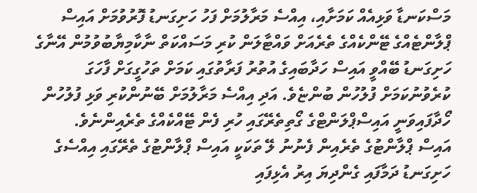މަސްކަނޑާ ވަޅިއެއް ކަމަށާއި، އިއްސެ މަރާލުމަށް ފަހު ހަށިގަނޑު ފޮރުވުމަށް އައިސް ޕްލާންޓެއްގެ ޓޭންކެއްގެ ތެރެއަށް ވައްޓާލަން ކުރި މަސައްކަތް ނާކާމިޔާބުވުމުން އޭނާގެ ހަށިގަނޑު ބޭއްވީ އައިސް ހަދާބައިގެ އުތުރު ފަރާތުގައި ކަމަށް ތަހުގީގަށް ފާހަގަ ކުރެވުނުކަމަށް ފުލުހުން ބުންޏެވެ. އަދި އިއްސެ މަރާލުމަށް ބޭނުންކުރި ވަޅި ފުލުހުން ހޯދާފައިވަނީ އައިސްޕްލަންޓްގެ ގޯތިތެރޭގައި ހުރި ފެން ޓޭއްކެއްގެ ތެރެއިންނެވެ.
އައިސް ޕްލާންޓުގެ ތެރެއިން ފެނުނު ލޭ ތަކަކީ އައިސް ޕްލާންޓުގެ ތެރޭގައި އިއްސެގެ ހަށިގަނޑު ދަމާފައި ގެންދިޔަ އިރު އެޅިފައި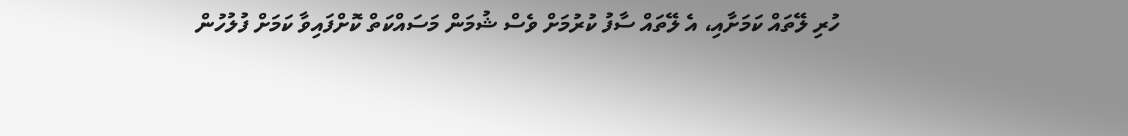ހުރި ލޭތައް ކަމަށާއި، އެ ލޭތައް ސާފު ކުރުމަށް ވެސް ޝުމަން މަސައްކަތް ކޮށްފައިވާ ކަމަށް ފުލުހުން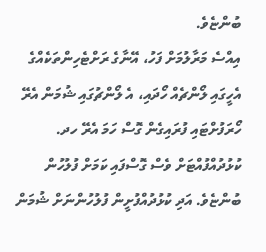ބުންޏެވެ.
އިއްސެ މަރާލުމަށް ފަހު، އޭނާގެ ރަށްޓެހިންތަކެއްގެ އެހީގައި ލޯންޗެއް ހޯދައި، އެ ލޯންޗުގައި ޝުމަން އެރޭ ހޯރަފުށްޓައި ފުރައިގެން ގޮސް ހަމަ އެރޭ ހދ. ކުޅުދުއްފުއްޓަށް ވެސް ގޮސްފައި ކަމަށް ފުލުހުން ބުންޏެވެ. އަދި ކުޅުދުއްފުށީން ފުލުހުންނަށް ޝުމަން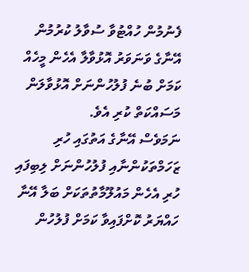ފެނުމުން ހުއްޓުވާ ސުވާލު ކުރުމުން އޭނާގެ ވަނަވަރު އޮޅުވާލާ އެހެން މީހެއް ކަމަށް ބުނެ ފުލުހުންނަށް އޮޅުވާލަން މަސައްކަތް ކުރި އެވެ.
ނަމަވެސް އޭނާގެ އަތުގައި ހުރި ޒަހަމްތަކުންނާއި ފުލުހުންނަށް ލިބިފައި ހުރި އެހެން މައުލޫމާތުތަކަށް ބަލާ އޭނާ ހައްޔަރު ކޮށްފައިވާ ކަމަށް ފުލުހުން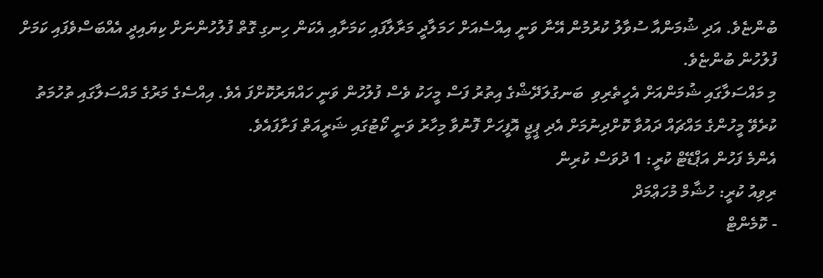ބުންޏެވެ. އަދި ޝުމަންއާ ސުވާލު ކުރުމުން އޭނާ ވަނީ އިއްސެއަށް ހަމަލާދީ މަރާލާފައި ކަމަށާއި އެކަން ހިނގި ގޮތް ފުލުހުންނަށް ކިޔައިދީ އެއްބަސްވެފައި ކަމަށް ފުލުހުން ބުންޏެވެ.
މި މައްސަލާގައި ޝުމަންއަށް އެހީތެރިވި  ބަނގުލަދޭޝްގެ އިތުރު ފަސް މީހަކު ވެސް ފުލުހުން ވަނީ ހައްޔަރުކޮށްފަ އެވެ. އިއްސެގެ މަރުގެ މައްސަލާގައި ތުހުމަތު ކުރެވޭ މީހުންގެ މައްޗައް ދައުވާ ކޮށްދިނުމަށް އެދި ޕީޖީ އޮފީހަށް ފޮނުވާ މިހާރު ވަނީ ކޯޓުގައި ޝަރީއަތް ފަށާފައެވެ.
އެންމެ ފަހުން އަޕްޑޭޓް ކުރީ: 1 ދުވަސް ކުރިން
ރިވިއު ކުރީ: ހުޝާމް މުހަޢްމަދް
- ކޮމެންޓް